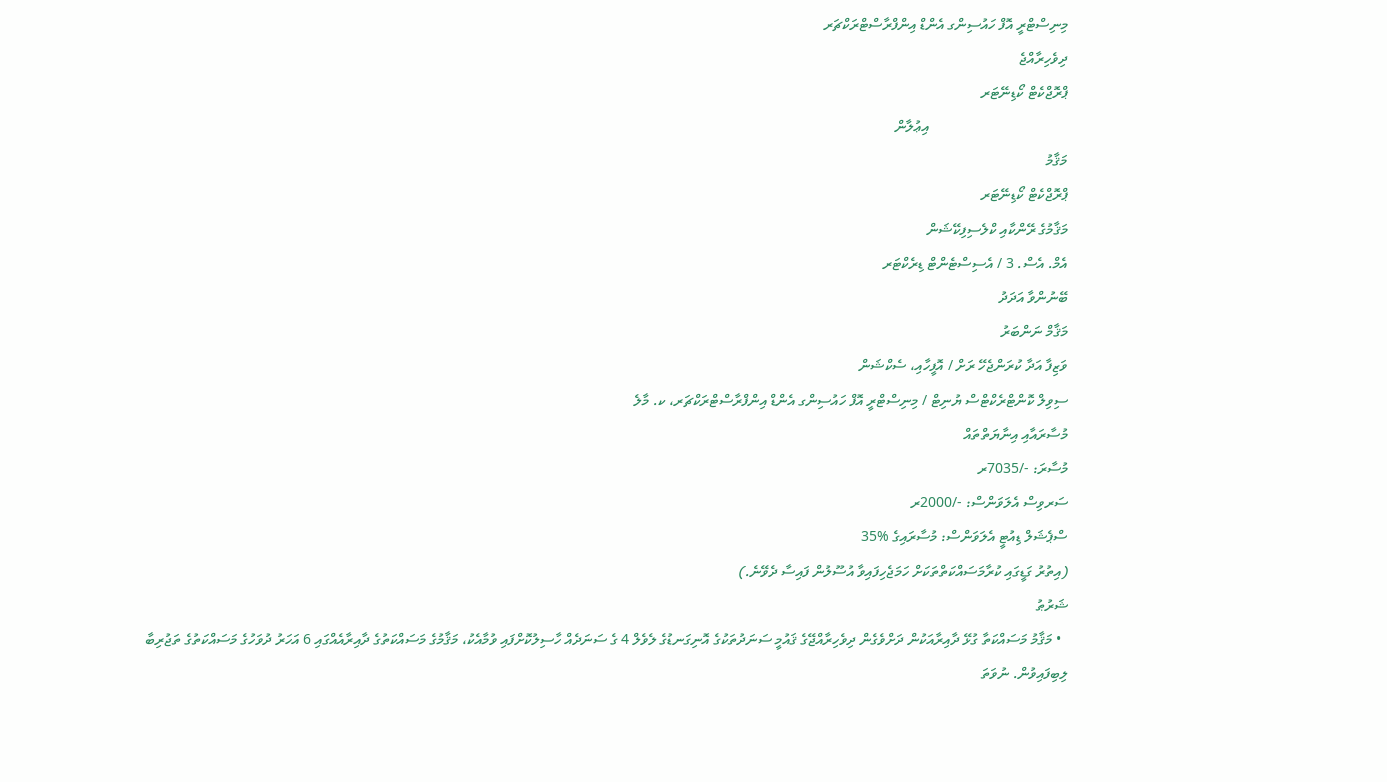މިނިސްޓްރީ އޮފް ހައުސިންގ އެންޑް އިންފްރާސްޓްރަކްޗަރ
ދިވެހިރާއްޖެ
ޕްރޮޖްކެޓް ކޯޑިނޭޓަރ
                                      އިޢުލާން
މަޤާމު
ޕްރޮޖްކެޓް ކޯޑިނޭޓަރ
މަޤާމުގެ ރޭންކާއި ކްލެސިފިކޭޝަން
އެމް. އެސް. 3 / އެސިސްޓެންޓް ޑިރެކްޓަރ
ބޭނުންވާ އަދަދު
މަޤާމް ނަންބަރު
ވަޒިފާ އަދާ ކުރަންޖެހޭ ރަށް / އޮފީހާއި، ސެކްޝަން
ސިވިލް ކޮންޓްރެކްޓްސް ޔުނިޓް / މިނިސްޓްރީ އޮފް ހައުސިންގ އެންޑް އިންފްރާސްޓްރަކްޗަރ، ކ. މާލެ
މުސާރައާއި އިނާޔަތްތައް
މުސާރަ: -/7035ރ
ސަރވިސް އެލަވަންސް: -/2000ރ
ސްޕެޝަލް ޑިއުޓީ އެލަވަންސް: މުސާރައިގެ %35
(އިތުރު ގަޑީގައި ކުރާމަސައްކަތްތަކަށް ހަމަޖެހިފައިވާ އުސޫލުން ފައިސާ ދެވޭނެ.)
ޝަރުޠު
  • މަޤާމު މަސައްކަތާ ގުޅޭ ދާއިރާއަކުން ދަށްވެގެން ދިވެހިރާއްޖޭގެ ޤައުމީ ސަނަދުތަކުގެ އޮނިގަނޑުގެ ލެވެލް 4 ގެ ސަނަދެއް ހާސިލުކޮށްފައި ވުމާއެކު، މަޤާމުގެ މަސައްކަތުގެ ދާއިރާއެއްގައި 6 އަހަރު ދުވަހުގެ މަސައްކަތުގެ ތަޖުރިބާ ލިބިފައިވުން. ނުވަތަ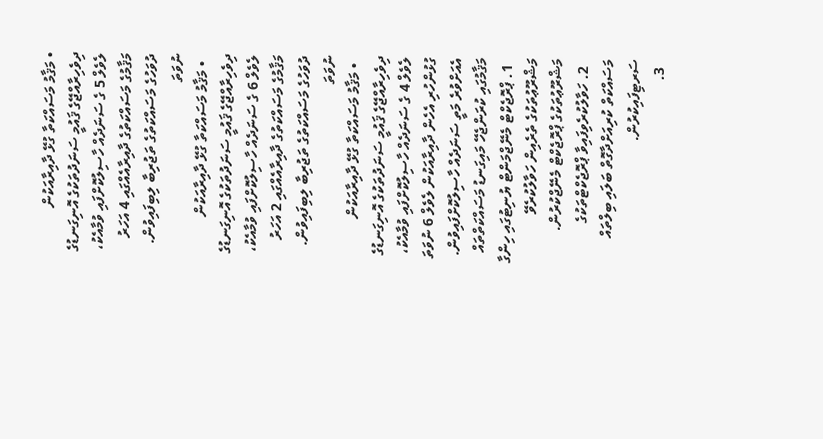• މަޤާމު މަސައްކަތާ ގުޅޭ ދާއިރާއަކުން ދިވެހިރާއްޖޭގެ ޤައުމީ ސަނަދުތަކުގެ އޮނިގަނޑުގެ ލެވެލް 5 ގެ ސަނަދެއް ހާސިލުކޮށްފައި ވުމާއެކު، މަޤާމުގެ މަސައްކަތުގެ ދާއިރާއެއްގައި 4 އަހަރު ދުވަހުގެ މަސައްކަތުގެ ތަޖުރިބާ ލިބިފައިވުން. ނުވަތަ
  • މަޤާމު މަސައްކަތާ ގުޅޭ ދާއިރާއަކުން ދިވެހިރާއްޖޭގެ ޤައުމީ ސަނަދުތަކުގެ އޮނިގަނޑުގެ ލެވެލް 6 ގެ ސަނަދެއް ހާސިލުކޮށްފައި ވުމާއެކު، މަޤާމުގެ މަސައްކަތުގެ ދާއިރާއެއްގައި 2 އަހަރު ދުވަހުގެ މަސައްކަތުގެ ތަޖުރިބާ ލިބިފައިވުން. ނުވަތަ
  • މަޤާމު މަސައްކަތާ ގުޅޭ ދާއިރާއަކުން ދިވެހިރާއްޖޭގެ ޤައުމީ ސަނަދުތަކުގެ އޮނިގަނޑުގެ ލެވެލް 4 ގެ ސަނަދެއް ހާސިލުކޮށްފައި ވުމާއެކު، ގުޅުންހުރި އެހެން ދާއިރާއަކުން ލެވެލް 6 ނުވަތަ އެއަށްވުރެ މަތީ ސަނަދެއް ހާސިލުކޮށްފައިވުން.
މަޤާމުގައި ކުރަންޖެހޭ މައިގަނޑު މަސައްކަތްތައް
  1. ޕްރޮޖެކްޓް މެނޭޖްމަންޓް ޔުނިޓުގައި ހިންގާ މަޝްރޫޢުތަކުގެ ތެރެއިން ހަވާލުކުރެވޭ މަޝްރޫޢުތަކުގެ ޕްރޮޖެކްޓް މެނޭޖްކުރުން.
  2. ހަވާލުކުރެވިފައިވާ ޕްރޮޖެކްޓްތަކުގެ މަސައްކަތް ކުރިއަށްދާގޮތް ބަލައި ބިލްތައް ސަރޓިފައިކުރުން.
  3.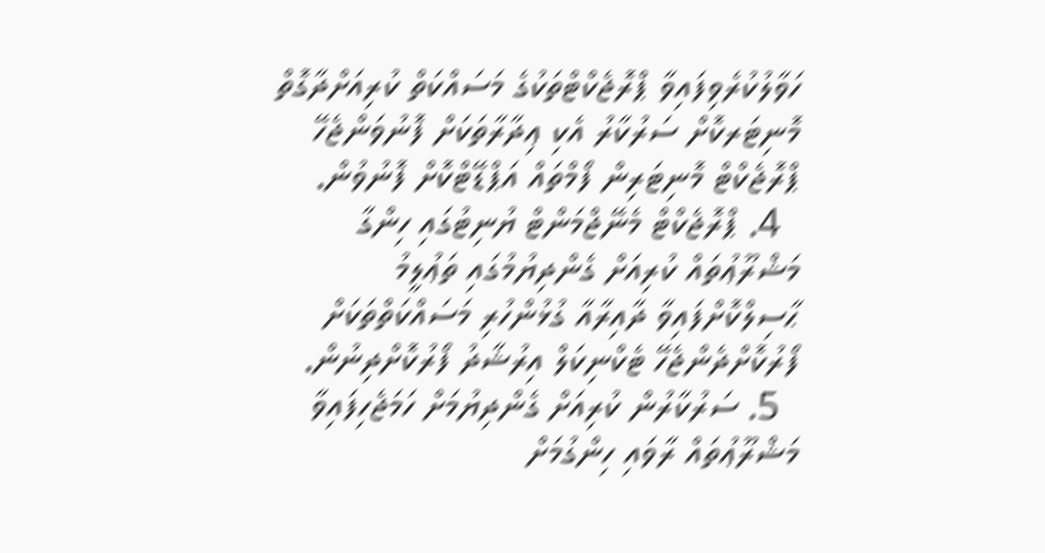ހަވާލުކުރެވިފައިވާ ޕްރޮޖެކްޓްތަކުގެ މަސައްކަތް ކުރިއަށްދާގޮތް މޮނިޓަރކޮށް ސަރުކާރު އެކި ޢިދާރާތަކަށް ފޮނުވަންޖެހޭ ޕްރޮޖެކްޓް މޮނިޓަރިން ފޯމްތައް އަޕްޑޭޓްކޮށް ފޮނުވުން.
  4. ޕްރޮޖެކްޓް މެނޭޖްމަންޓް ޔުނިޓުގައި ހިންގާ މަޝްރޫޢުތައް ކުރިއަށް ގެންދިޔުމުގައި ތަޢުލީމު ޙާސިލްކޮށްފައިވާ ދާއިރާއާ ގުޅުންހުރި މަސައްކަތްތަކަށް ފޯރުކޮށްދެންޖެހޭ ޓެކްނިކަލް އިރުޝާދު ފޯރުކޮށްދިނުން.
  5. ސަރުކާރުން ކުރިއަށް ގެންދިޔުމަށް ހަމަޖެހިފައިވާ މަޝްރޫޢުތައް ރާވައި ހިންގުމަށް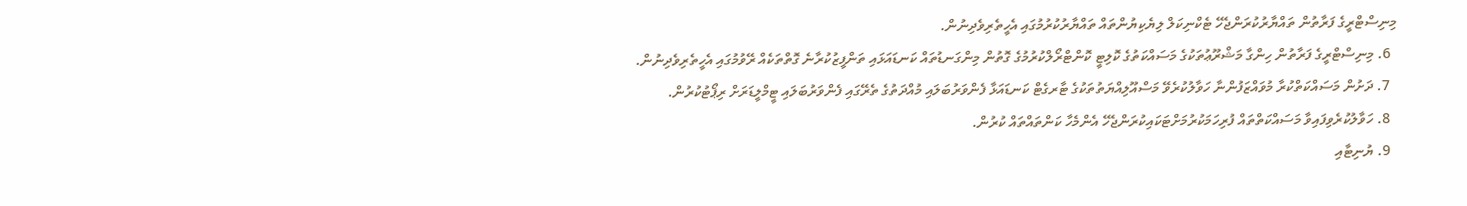މިނިސްޓްރީގެ ފަރާތުން ތައްޔާރުކުރަންޖެހޭ ޓެކްނިކަލް ލިޔެކިޔުންތައް ތައްޔާރުކުރުމުގައި އެހީތެރިވެދިނުން.
  6. މިނިސްޓްރީގެ ފަރާތުން ހިންގާ މަޝްރޫޢުތަކުގެ މަސައްކަތުގެ ކޮލިޓީ ކޮންޓްރޯލްކުރުމުގެ ގޮތުން މިންގަނޑުތައް ކަނޑައަޅައި ތަންފީޒުކުރާނެ ގޮތްތަކެއް ރޭވުމުގައި އެހީތެރިވެދިނުން.
  7. ދަށުން މަސައްކަތްކުރާ މުވައްޒަފުންނާ ހަވާލުކުރެވޭ މަސްއޫލިއްޔަތުތަކުގެ ޓާރގެޓް ކަނޑައަޅާ ފެންވަރުބަލައި މުއްދަތުގެ ތެރޭގައި ފެންވަރުބަލައި ޓީމްލީޑަރަށް ރިޕޯޓުކުރުން.
  8. ހަވާލުކުރެވިފައިވާ މަސައްކަތްތައް ފުރިހަމަކުރުމަށްޓަކައިކުރަންޖެހޭ އެންމެހާ ކަންތައްތައް ކުރުން.
  9. ޔުނިޓާއި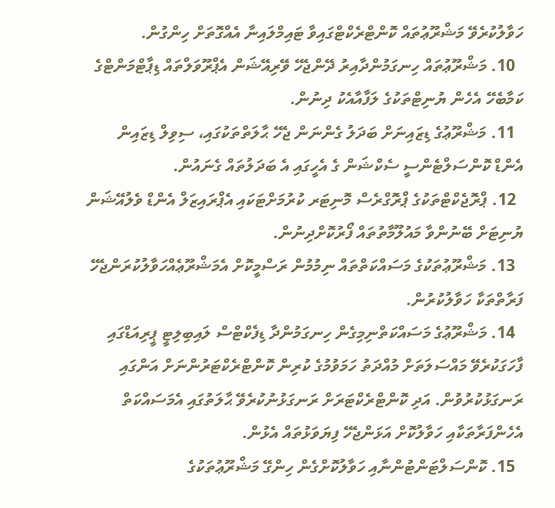ހަވާލުކުރެވޭ މަޝްރޫޢުތައް ކޮންޓްރެކްޓްގައިވާ ޓައިމްލައިނާ އެއްގޮތަށް ހިންގުން.
  10. މަޝްރޫޢުތައް ހިނގަމުންދާއިރު ދޭންޖެހޭ ވޭރިއޭޝަން އެޕްރޫވަލްތައް ޑިޕާޓްމަންޓްގެ ކަމާބެހޭ އެހެން ޔުނިޓްތަކުގެ ލަފާއާއެކު ދިނުން.
  11. މަޝްރޫޢުގެ ޑިޒައިނަށް ބަދަލު ގެންނަން ޖެހޭ ޙާލަތްތަކުގައި، ސިވިލް ޑިޒައިން އެންޑް ކޮންސަލްޓެންސީ ސެކްޝަން ގެ އެހީގައި އެ ބަދަލުތައް ގެނައުން.
  12. ޕްރޮޖެކްޓްތަކުގެ ޕްރޮގްރެސް މޮނިޓަރ ކުރުމަށްޓަކައި އެޕްރައިޒަލް އެންޑް ވެލުއޭޝަން ޔުނިޓަށް ބޭނުންވާ މައުލޫމާތުތައް ފޯރުކޮށްދިނުން.
  13. މަޝްރޫޢުތަކުގެ މަސައްކަތްތައް ނިމުމުން ރަސްމީކޮށް އެމަޝްރޫޢެއްހަވާލުކުރަންޖެހޭ ފަރާތްތަކާ ހަވާލުކުރުން.
  14. މަޝްރޫޢުގެ މަސައްކަތްނިމިގެން ހިނގަމުންދާ ޑިފެކްޓްސް ލައިބިލިޓީ ޕީރިއަޑްގައި ފާހަގަކުރެވޭ މައްސަލަތަށް މުއްދަތު ހަމަވުމުގެ ކުރިން ކޮންޓްރެކްޓަރުންނަށް އަންގައި ރަނގަޅުކުރުވުން. އަދި ކޮންޓްރެކްޓަރަށް ރަނގަޅުނުކުރެވޭ ޙާލަތުގައި އެމަސައްކަތް އެހެންފަރާތަކާއި ހަވާލުކޮށް އަޅަންޖެހޭ ފިޔަވަޅުތައް އެޅުން.
  15. ކޮންސަލްޓަންޓުންނާއި ހަވާލުކޮށްގެން ހިންގޭ މަޝްރޫޢުތަކުގެ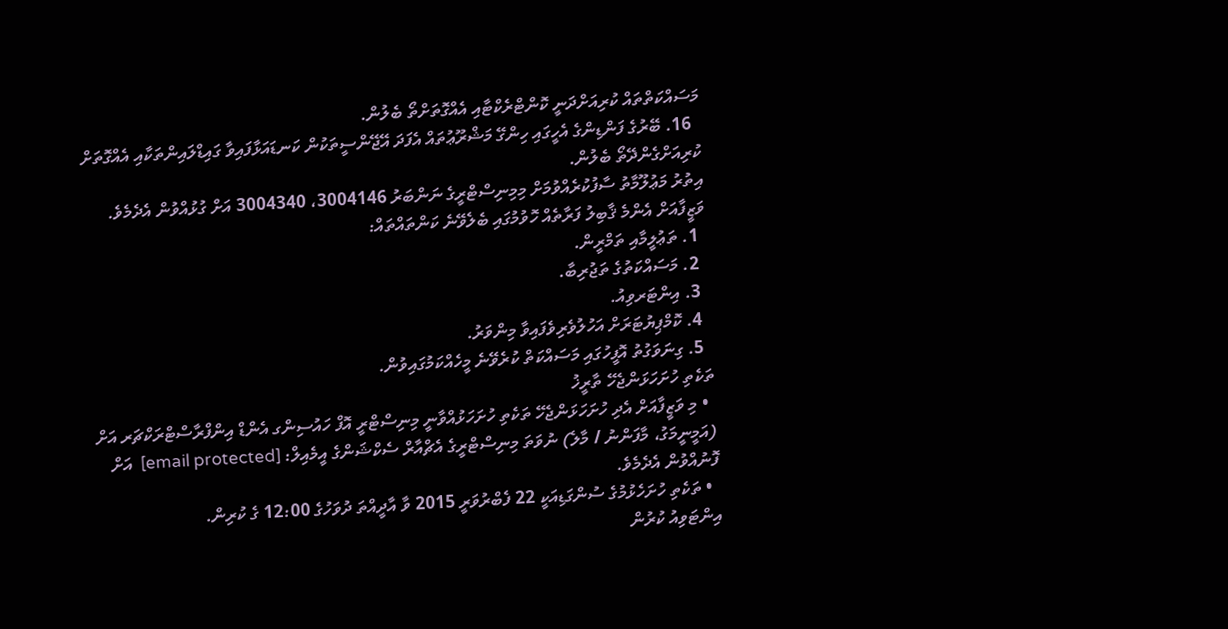މަސައްކަތްތައް ކުރިއަށްދަނީ ކޮންޓްރެކްޓާއި އެއްގޮތަށްތޯ ބެލުން.
  16. ބޭރުގެ ފަންޑިންގެ އެހީގައި ހިންގޭ މަޝްރޫޢުތައް އެފަދަ އޭޖޭންސީތަކުން ކަނޑައަޅާފައިވާ ގައިޑްލައިންތަކާއި އެއްގޮތަށް ކުރިއަށްގެންދޭތޯ ބެލުން.
އިތުރު މަޢުލޫމާތު ސާފުކުރެއްވުމަށް މިމިނިސްޓްރީގެ ނަންބަރު 3004146، 3004340 އަށް ގުޅުއްވުން އެދެމެވެ.
ވަޒީފާއަށް އެންމެ ޤާބިލު ފަރާތެއް ހޮވުމުގައި ބެލެވޭނެ ކަންތައްތައް:
  1. ތަޢުލީމާއި ތަމްރީން.
  2. މަސައްކަތުގެ ތަޖުރިބާ.
  3. އިންޓަރވިއު.
  4. ކޮމްޕިޔުޓަރަށް އަހުލުވެރިވެފައިވާ މިންވަރު.
  5. ގިނަވަގުތު އޮފީހުގައި މަސައްކަތް ކުރެވޭނެ މީހެއްކަމުގައިވުން.
ތަކެތި ހުށަހަޅަންޖެހޭ ތާރީޚު
  • މި ވަޒީފާއަށް އެދި ހުށަހަޅަންޖެހޭ ތަކެތި ހުށަހަޅުއްވާނީ މިނިސްޓްރީ އޮފް ހައުސިންގ އެންޑް އިންފްރާސްޓްރަކްޗަރ އަށް (އަމީނީމަގު، މާފަންނު / މާލެ) ނުވަތަ މިނިސްޓްރީގެ އެޗްއާރް ސެކްޝަންގެ އީމެއިލް: [email protected]  އަށް ފޮނުއްވުން އެދެމެވެ.
  • ތަކެތި ހުށަހެޅުމުގެ ސުންގަޑިއަކީ 22 ފެބްރުވަރީ 2015 ވާ އާދީއްތަ ދުވަހުގެ 12:00 ގެ ކުރިން.
އިންޓަވިއު ކުރުން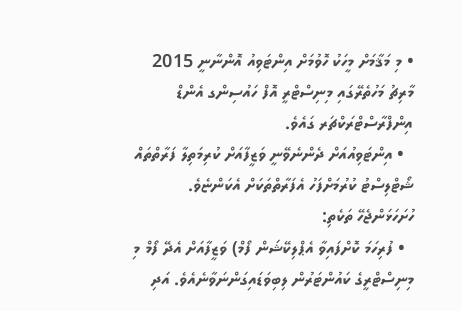• މި މަޤާމަށް މީހަކު ހޮވުމަށް އިންޓަވިއު އޮންނާނީ 2015 މާރިޗު މަހުތެރޭގައި މިނިސްޓްރީ އޮފް ހައުސިންގ އެންޑް އިންފްރާސްޓްރަކްޗަރ ގައެވެ.
  • އިންޓަވިއުއަށް ދެންނެވޭނީ ވަޒީފާއަށް ކުރިމަތިލާ ފަރާތްތައް ޝޯޓްލިސްޓު ކުރުމަށްފަހު އެފަރާތްތަކަށް އެކަންޏެވެ.
ހުށަހަޅަންޖެހޭ ތަކެތި:
  • ފުރިހަމަ ކޮށްފައިވާ އެޕްލިކޭޝަން ފޯމް) ވަޒީފާއަށް އެދޭ ފޯމް މި މިނިސްޓްރީގެ ކައުންޓަރުން ލިބިވަޑައިގަންނަވާނެއެވެ. އަދި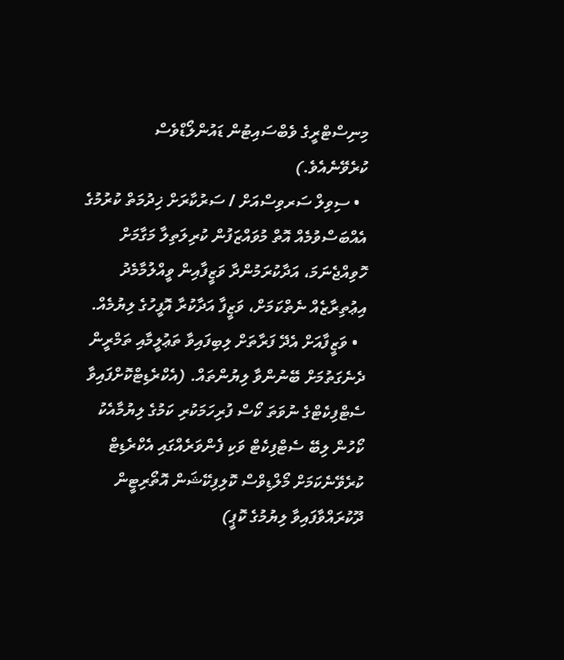މިނިސްޓްރީގެ ވެބްސައިޓުން ޑައުންލޯޑްވެސް ކުރެވޭނެއެވެ.)
  • ސިވިލް ސަރވިސްއަށް / ސަރުކާރަށް ޚިދުމަތް ކުރުމުގެ އެއްބަސްވުމެއް އޮތް މުވައްޒަފުން ކުރިލަތިލާ މަގާމަށް ހޮވިއްޖެނަމަ، އަދާކުރަމުންދާ ވަޒީފާއިން ވީއްލުމާމެދު އިޢުތިރާޒެއް ނެތްކަމަށް، ވަޒީފާ އަދާކުރާ އޮފީހުގެ ލިޔުމެއް.
  • ވަޒީފާއަށް އެދޭ ފަރާތަށް ލިބިފައިވާ ތަޢުލީމާއި ތަމްރީން ދެނެގަތުމަށް ބޭނުންވާ ލިޔުންތައް. (އެކްރެޑިޓްކޮށްފައިވާ ސެޓްފިކެޓްގެ ނުވަތަ ކޯސް ފުރިހަމަކުރި ކަމުގެ ލިޔުމާއެކު ކޯހުން ލިބޭ ސެޓްފިކެޓް ވަކި ފެންވަރެއްގައި އެކްރެޑިޓް ކުރެވޭނެކަމަށް މޯލްޑިވްސް ކޮލިފިކޭޝަން އޮތޯރިޓީން ދޫކުރައްވާފައިވާ ލިޔުމުގެ ކޮޕީ)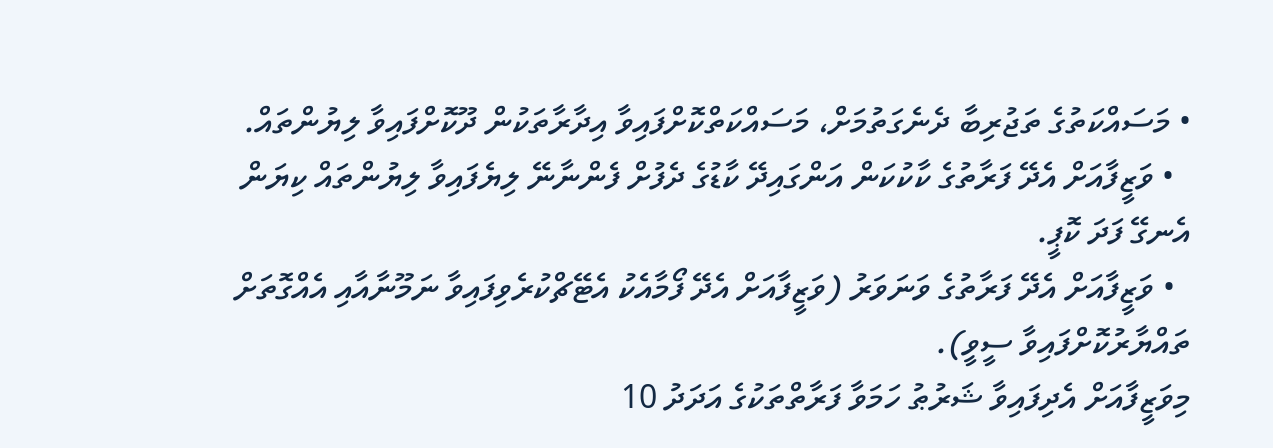• މަސައްކަތުގެ ތަޖުރިބާ ދެނެގަތުމަށް، މަސައްކަތްކޮށްފައިވާ އިދާރާތަކުން ދޫކޮށްފައިވާ ލިޔުންތައް.
  • ވަޒީފާއަށް އެދޭ ފަރާތުގެ ކާކުކަން އަންގައިދޭ ކާޑުގެ ދެފުށް ފެންނާނޭ ލިޔެފައިވާ ލިޔުންތައް ކިޔަން އެނގޭ ފަދަ ކޮޕީ.
  • ވަޒީފާއަށް އެދޭ ފަރާތުގެ ވަނަވަރު (ވަޒީފާއަށް އެދޭ ފޯމާއެކު އެޓޭޗްކުރެވިފައިވާ ނަމޫނާއާއި އެއްގޮތަށް ތައްޔާރުކޮށްފައިވާ ސީވީ).
މިވަޒީފާއަށް އެދިފައިވާ ޝަރުޠު ހަމަވާ ފަރާތްތަކުގެ އަދަދު 10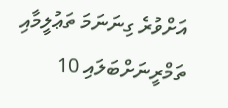އަށްވުރެ ގިނަނަމަ ތަޢުލީމާއި ތަމްރީނަށްބަލައި 10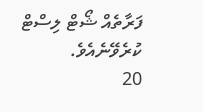ފަރާތެއް ޝޯޓް ލިސްޓް ކުރެވޭނެއެވެ.
20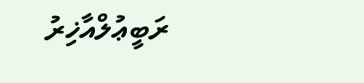ރަބީޢުލްއާޚިރު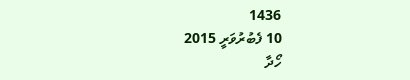1436
10 ފެބުރުވަރީ 2015
ހޯދާ